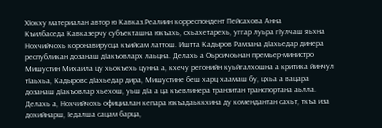ХIокху материалан автор ю Кавказ.Реалиин корреспондент Пейсахова Анна
Къилбаседа Кавказерчу субъекташна юкъахь, схьахетарехь, уггар луьра гIулчаш яьхна Нохчийчохь коронавирусца къийсам латтош. Иштта Кадыров Рамзана дIахьедар динера республикан дозанаш дIакъовларх лаьцна. Делахь а Оьрсичоьнан премьер-министро Мишустин Михаила цу хьокъехь цунна а, кхечу регонийн куьйгалхошна а критика йинчул тIаьхьа, Кадыровс дIахьедар дира, Мишустине беш харц хаамаш бу, цхьа а вацара дозанаш дIакъовлар хьехош, уьш дIа а ца къевлинера транзитан транспортана аьлла.
Делахь а, Нохчийчохь официалан кепара юкъадаьккхина ду комендантан сахьт, ткъа иза дохийнарш, Iедалша сацам барца,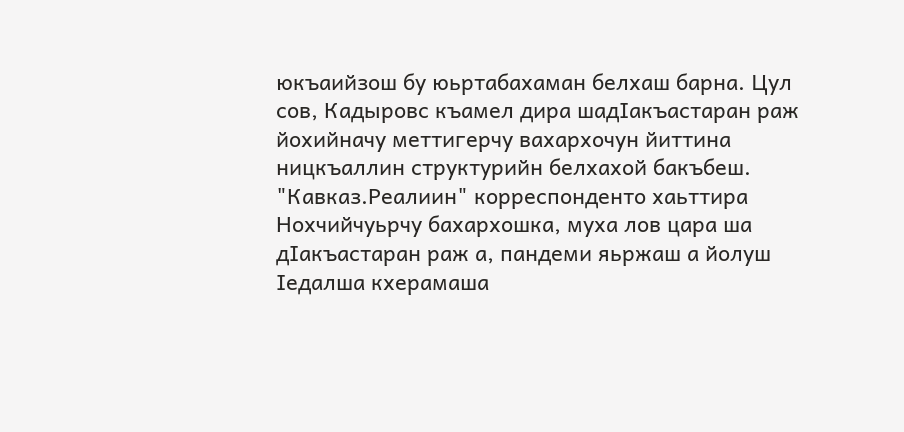юкъаийзош бу юьртабахаман белхаш барна. Цул сов, Кадыровс къамел дира шадIакъастаран раж йохийначу меттигерчу вахархочун йиттина ницкъаллин структурийн белхахой бакъбеш.
"Кавказ.Реалиин" корреспонденто хаьттира Нохчийчуьрчу бахархошка, муха лов цара ша дIакъастаран раж а, пандеми яьржаш а йолуш Iедалша кхерамаша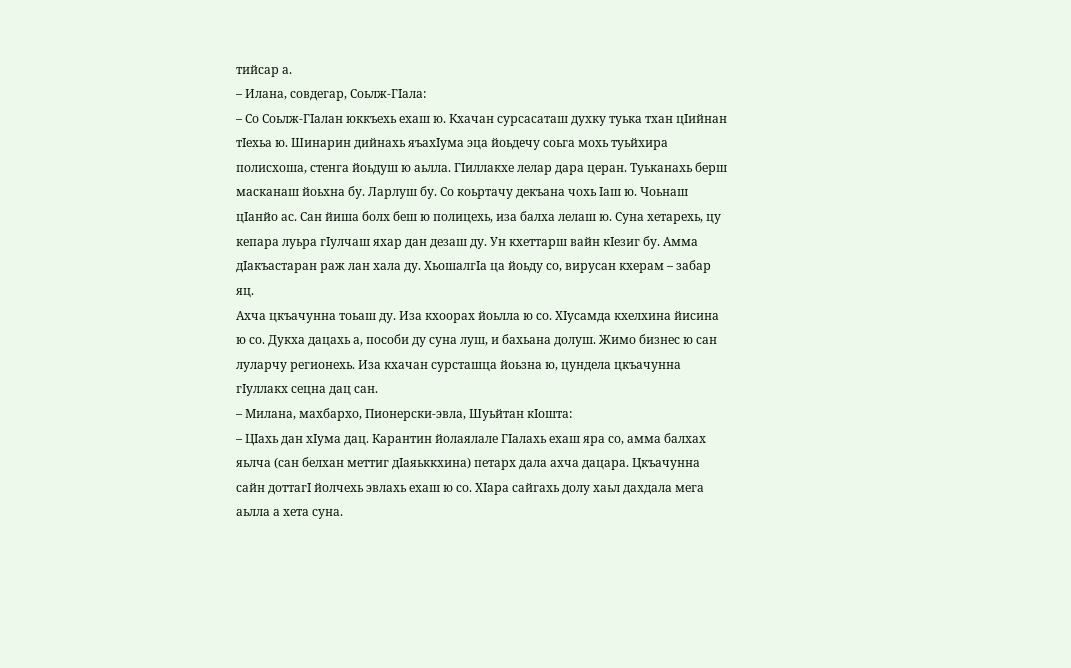тийсар а.
– Илана, совдегар, Соьлж-ГIала:
– Со Соьлж-ГIалан юккъехь ехаш ю. Кхачан сурсасаташ духку туька тхан цIийнан тIехьа ю. Шинарин дийнахь яъахIума эца йоьдeчу соьга мохь туьйхира полисхоша, стенга йоьдуш ю аьлла. ГIиллакхе лелар дара церан. Туьканахь берш масканаш йоьхна бу. Ларлуш бу. Со коьртачу декъана чохь Iаш ю. Чоьнаш цIанйо ас. Сан йиша болх беш ю полицехь, иза балха лелаш ю. Суна хетарехь, цу кепара луьра гIулчаш яхар дан дезаш ду. Ун кхеттарш вайн кIезиг бу. Амма дIакъастаран раж лан хала ду. ХьошалгIа ца йоьду со, вирусан кхерам – забар яц.
Ахча цкъачунна тоьаш ду. Иза кхоорах йоьлла ю со. ХIусамда кхелхина йисина ю со. Дукха дацахь а, пособи ду суна луш, и бахьана долуш. Жимо бизнес ю сан луларчу регионехь. Иза кхачан сурсташца йоьзна ю, цундела цкъачунна гIуллакх сецна дац сан.
– Милана, махбархо, Пионерски-эвла, Шуьйтан кIошта:
– ЦIахь дан хIума дац. Карантин йолаялале ГIалахь ехаш яра со, амма балхах яьлча (сан белхан меттиг дIаяьккхина) петарх дала ахча дацара. Цкъачунна сайн доттагI йолчехь эвлахь ехаш ю со. ХIара сайгахь долу хаьл дахдала мега аьлла а хета суна.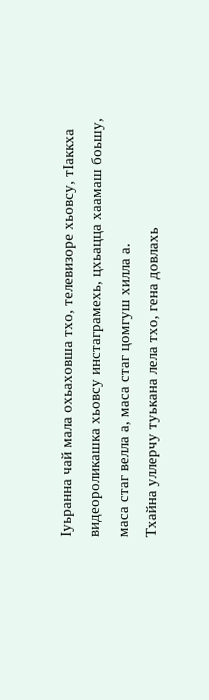Iуьранна чай мала охьаховша тхо, телевизоре хьовсу, тIаккха видеороликашка хьовсу инстаграмехь, цхьацца хаамаш боьшу, маса стаг велла а, маса стаг цомгуш хилла а.
Тхайна уллерчу туькана лела тхо, гена довлахь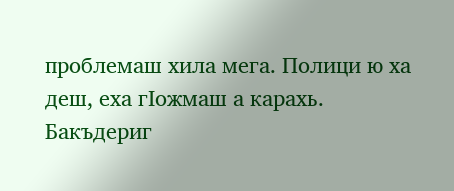проблемаш хила мега. Полици ю ха деш, еха гIожмаш а карахь. Бакъдериг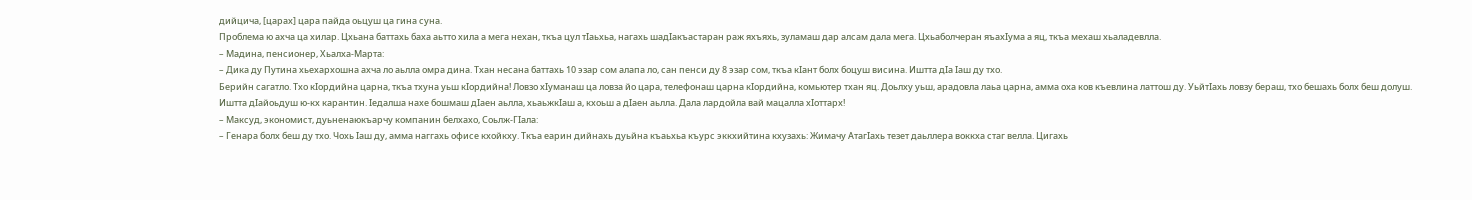дийцича, [царах] цара пайда оьцуш ца гина суна.
Проблема ю ахча ца хилар. Цхьана баттахь баха аьтто хила а мега нехан, ткъа цул тIаьхьа, нагахь шадIакъастаран раж яхъяхь, зуламаш дар алсам дала мега. Цхьаболчеран яъахIума а яц, ткъа мехаш хьаладевлла.
– Мадина, пенсионер, Хьалха-Марта:
– Дика ду Путина хьехархошна ахча ло аьлла омра дина. Тхан несана баттахь 10 эзар сом алапа ло, сан пенси ду 8 эзар сом, ткъа кIант болх боцуш висина. Иштта дIа Iаш ду тхо.
Берийн сагатло. Тхо кIордийна царна, ткъа тхуна уьш кIордийна! Ловзо хIуманаш ца ловза йо цара, телефонаш царна кIордийна, комьютер тхан яц. Доьлху уьш, арадовла лаьа царна, амма оха ков къевлина латтош ду. УьйтIахь ловзу бераш, тхо бешахь болх беш долуш. Иштта дIайоьдуш ю-кх карантин. Iедалша нахе бошмаш дIаен аьлла, хьаьжкIаш а, кхоьш а дIаен аьлла. Дала лардойла вай мацалла хIоттарх!
– Максуд, экономист, дуьненаюкъарчу компанин белхахо, Соьлж-ГIала:
– Генара болх беш ду тхо. Чохь Iаш ду, амма наггахь офисе кхойкху. Ткъа еарин дийнахь дуьйна къаьхьа къурс эккхийтина кхузахь: Жимачу АтагIахь тезет даьллера воккха стаг велла. Цигахь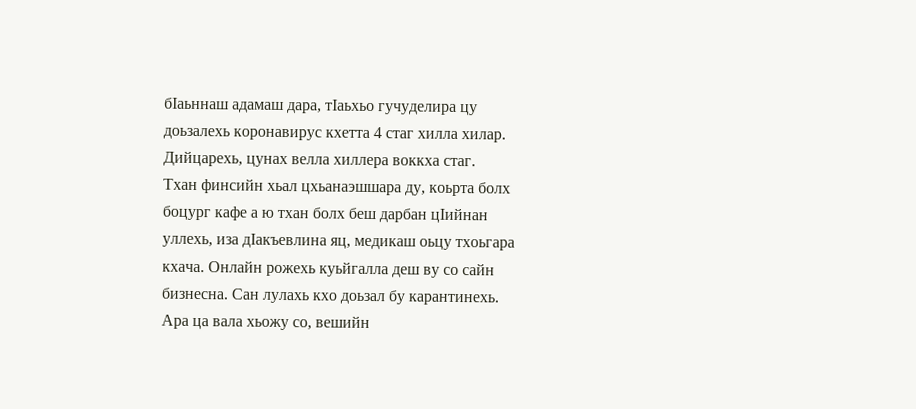бIаьннаш адамаш дара, тIаьхьо гучуделира цу доьзалехь коронавирус кхетта 4 стаг хилла хилар. Дийцарехь, цунах велла хиллера воккха стаг.
Тхан финсийн хьал цхьанаэшшара ду, коьрта болх боцург кафе а ю тхан болх беш дарбан цIийнан уллехь, иза дIакъевлина яц, медикаш оьцу тхоьгара кхача. Онлайн рожехь куьйгалла деш ву со сайн бизнесна. Сан лулахь кхо доьзал бу карантинехь. Ара ца вала хьожу со, вешийн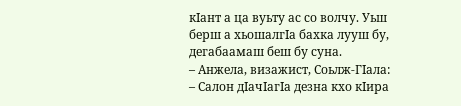кIант а ца вуьту ас со волчу. Уьш берш а хьошалгIа бахка лууш бу, дегабаамаш беш бу суна.
– Анжела, визажист, Соьлж-ГIала:
– Салон дIачIагIа дезна кхо кIира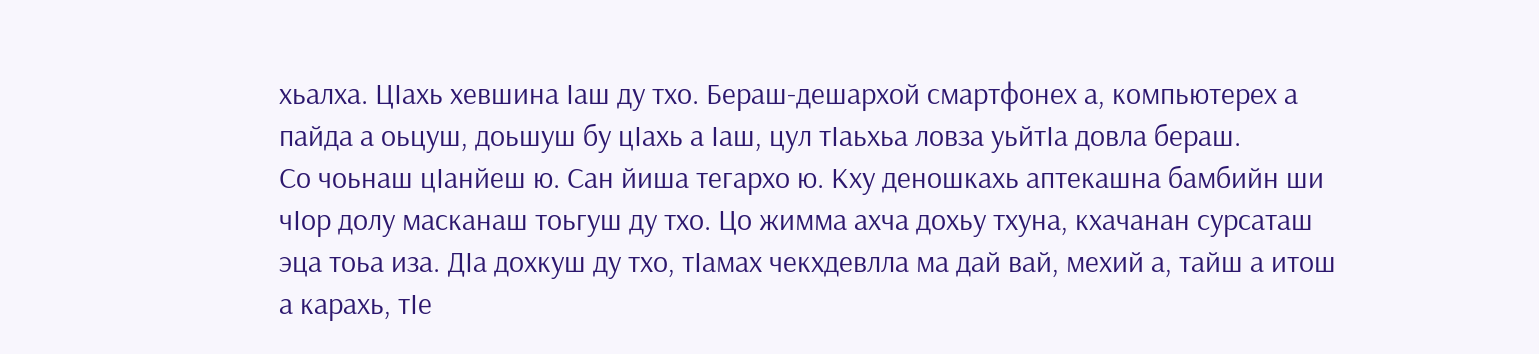хьалха. ЦIахь хевшина Iаш ду тхо. Бераш-дешархой смартфонех а, компьютерех а пайда а оьцуш, доьшуш бу цIахь а Iаш, цул тIаьхьа ловза уьйтIа довла бераш.
Со чоьнаш цIанйеш ю. Сан йиша тегархо ю. Кху деношкахь аптекашна бамбийн ши чIор долу масканаш тоьгуш ду тхо. Цо жимма ахча дохьу тхуна, кхачанан сурсаташ эца тоьа иза. ДIа дохкуш ду тхо, тIамах чекхдевлла ма дай вай, мехий а, тайш а итош а карахь, тIе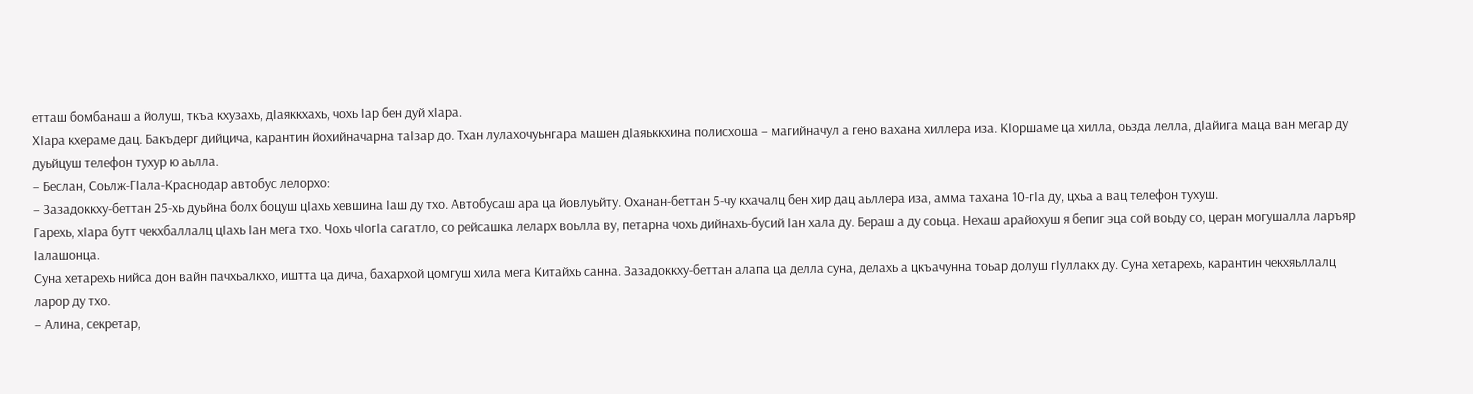етташ бомбанаш а йолуш, ткъа кхузахь, дIаяккхахь, чохь Iар бен дуй хIара.
ХIара кхераме дац. Бакъдерг дийцича, карантин йохийначарна таIзар до. Тхан лулахочуьнгара машен дIаяьккхина полисхоша – магийначул а гено вахана хиллера иза. КIоршаме ца хилла, оьзда лелла, дIайига маца ван мегар ду дуьйцуш телефон тухур ю аьлла.
– Беслан, Соьлж-ГIала-Краснодар автобус лелорхо:
– Зазадоккху-беттан 25-хь дуьйна болх боцуш цIахь хевшина Iаш ду тхо. Автобусаш ара ца йовлуьйту. Оханан-беттан 5-чу кхачалц бен хир дац аьллера иза, амма тахана 10-гIа ду, цхьа а вац телефон тухуш.
Гарехь, хIара бутт чекхбаллалц цIахь Iан мега тхо. Чохь чIогIа сагатло, со рейсашка леларх воьлла ву, петарна чохь дийнахь-бусий Iан хала ду. Бераш а ду соьца. Нехаш арайохуш я бепиг эца сой воьду со, церан могушалла ларъяр Iалашонца.
Суна хетарехь нийса дон вайн пачхьалкхо, иштта ца дича, бахархой цомгуш хила мега Китайхь санна. Зазадоккху-беттан алапа ца делла суна, делахь а цкъачунна тоьар долуш гIуллакх ду. Суна хетарехь, карантин чекхяьллалц ларор ду тхо.
– Алина, секретар,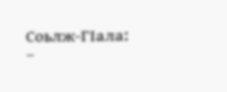Соьлж-ГIала:
–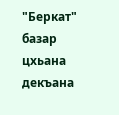"Беркат" базар цхьана декъана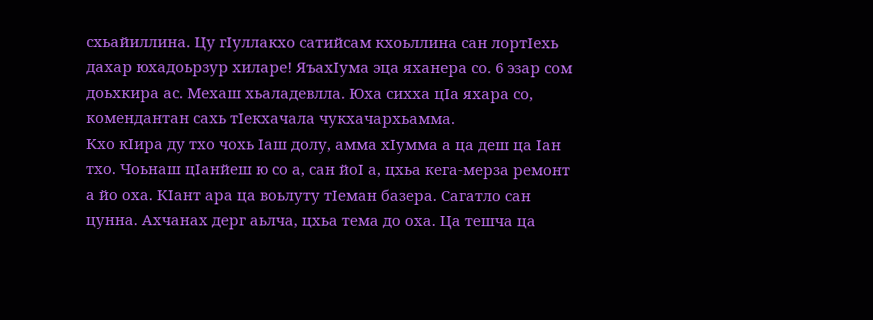схьайиллина. Цу гIуллакхо сатийсам кхоьллина сан лортIехь дахар юхадоьрзур хиларе! ЯъахIума эца яханера со. 6 эзар сом доьхкира ас. Мехаш хьаладевлла. Юха сихха цIа яхара со, комендантан сахь тIекхачала чукхачархьамма.
Кхо кIира ду тхо чохь Iаш долу, амма хIумма а ца деш ца Iан тхо. Чоьнаш цIанйеш ю со а, сан йоI а, цхьа кега-мерза ремонт а йо оха. КIант ара ца воьлуту тIеман базера. Сагатло сан цунна. Ахчанах дерг аьлча, цхьа тема до оха. Ца тешча ца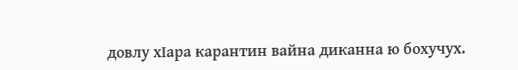довлу хIара карантин вайна диканна ю бохучух.